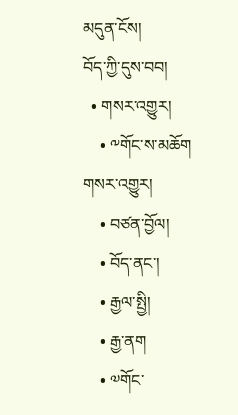མདུན་ངོས།
བོད་ཀྱི་དུས་བབ།
  • གསར་འགྱུར།
    • ༸གོང་ས་མཆོག གསར་འགྱུར།
    • བཙན་བྱོལ།
    • བོད་ནང་།
    • རྒྱལ་སྤྱི།
    • རྒྱ་ནག
    • ༧གོང་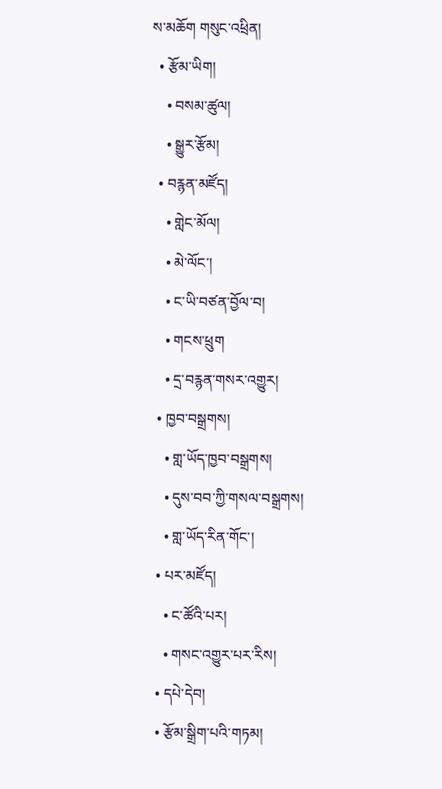ས་མཆོག གསུང་འཕྲིན།
  • རྩོམ་ཡིག།
    • བསམ་ཚུལ།
    • སྒྱུར་རྩོམ།
  • བརྙན་མཛོད།
    • གླེང་མོལ།
    • མེ་ལོང་།
    • ང་ཡི་བཙན་བྱོལ་བ།
    • གངས་ཕྲུག
    • དྲ་བརྙན་གསར་འགྱུར།
  • ཁྱབ་བསྒྲགས།
    • གླ་ཡོད་ཁྱབ་བསྒྲགས།
    • དུས་བབ་ཀྱི་གསལ་བསྒྲགས།
    • གླ་ཡོད་རིན་གོང་།
  • པར་མཛོད།
    • ང་ཚོའི་པར།
    • གསང་འགྱུར་པར་རིས།
  • དཔེ་དེབ།
  • རྩོམ་སྒྲིག་པའི་གཏམ།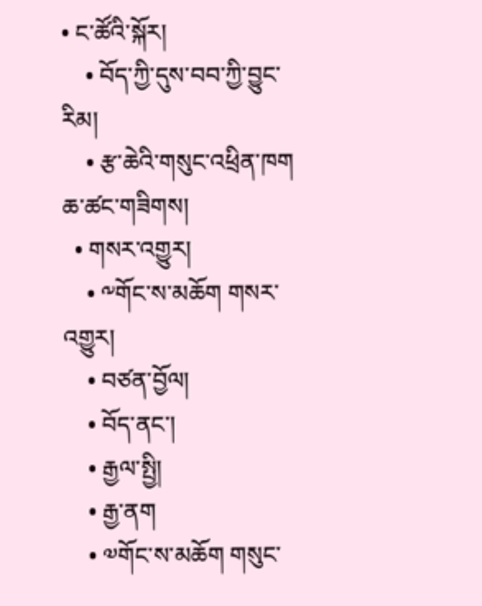• ང་ཚོའི་སྐོར།
    • བོད་ཀྱི་དུས་བབ་ཀྱི་བྱུང་རིམ།
    • རྩ་ཆེའི་གསུང་འཕྲིན་ཁག
ཆ་ཚང་གཟིགས།
  • གསར་འགྱུར།
    • ༸གོང་ས་མཆོག གསར་འགྱུར།
    • བཙན་བྱོལ།
    • བོད་ནང་།
    • རྒྱལ་སྤྱི།
    • རྒྱ་ནག
    • ༧གོང་ས་མཆོག གསུང་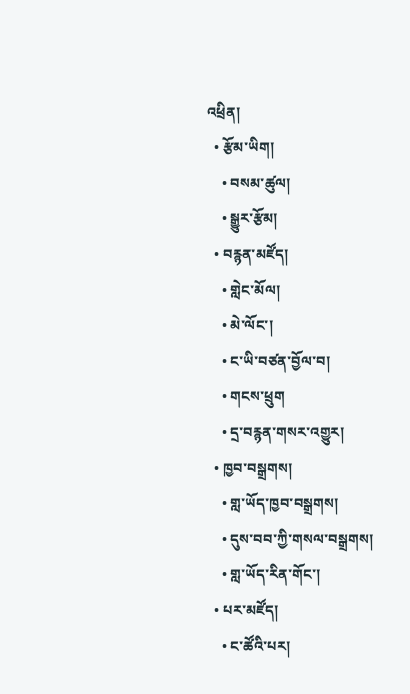འཕྲིན།
  • རྩོམ་ཡིག།
    • བསམ་ཚུལ།
    • སྒྱུར་རྩོམ།
  • བརྙན་མཛོད།
    • གླེང་མོལ།
    • མེ་ལོང་།
    • ང་ཡི་བཙན་བྱོལ་བ།
    • གངས་ཕྲུག
    • དྲ་བརྙན་གསར་འགྱུར།
  • ཁྱབ་བསྒྲགས།
    • གླ་ཡོད་ཁྱབ་བསྒྲགས།
    • དུས་བབ་ཀྱི་གསལ་བསྒྲགས།
    • གླ་ཡོད་རིན་གོང་།
  • པར་མཛོད།
    • ང་ཚོའི་པར།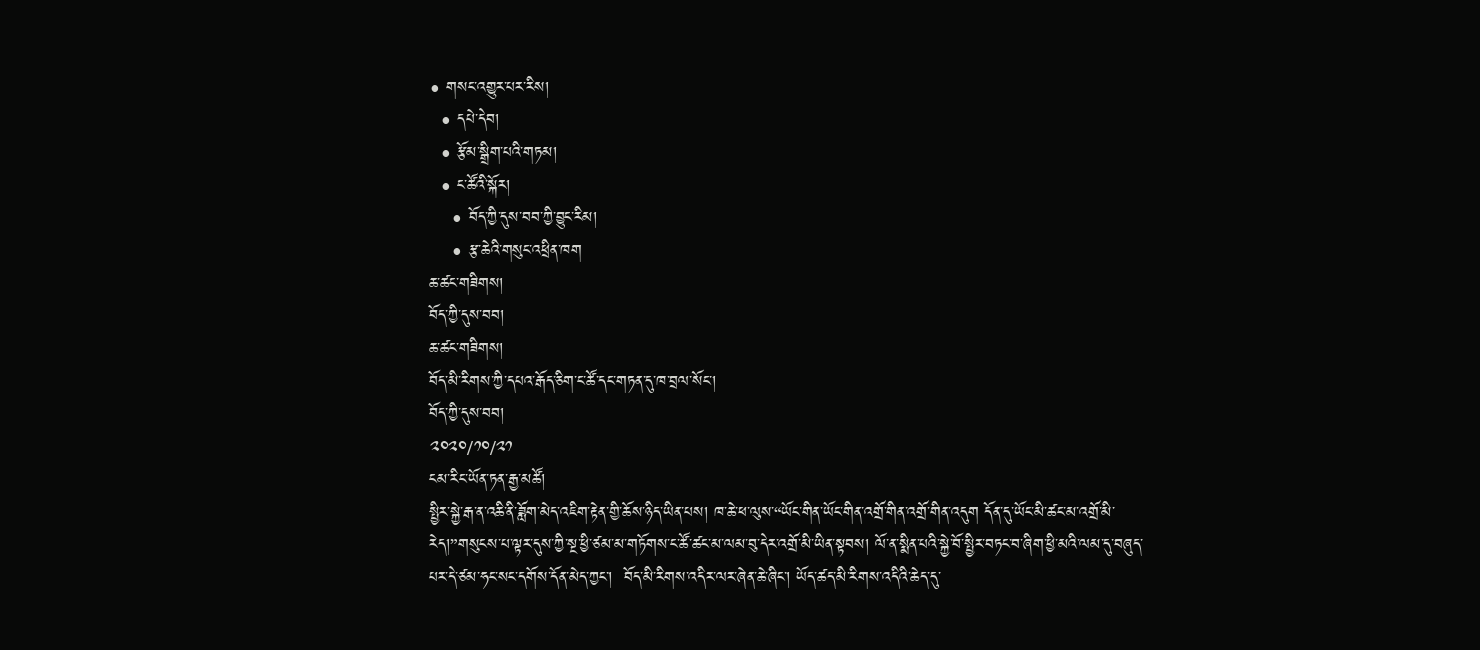• གསང་འགྱུར་པར་རིས།
  • དཔེ་དེབ།
  • རྩོམ་སྒྲིག་པའི་གཏམ།
  • ང་ཚོའི་སྐོར།
    • བོད་ཀྱི་དུས་བབ་ཀྱི་བྱུང་རིམ།
    • རྩ་ཆེའི་གསུང་འཕྲིན་ཁག
ཆ་ཚང་གཟིགས།
བོད་ཀྱི་དུས་བབ།
ཆ་ཚང་གཟིགས།
བོད་མི་རིགས་ཀྱི་དཔའ་རྒོད་ཅིག་ང་ཚོ་དང་གཏན་དུ་ཁ་བྲལ་སོང་།
བོད་ཀྱི་དུས་བབ།
༢༠༢༠/༡༠/༢༡
ངམ་རིང་ཡོན་ཏན་རྒྱ་མཚོ།
སྤྱིར་སྐྱེ་རྒ་ན་འཆི་ནི་ཟློག་མེད་འཇིག་རྟེན་གྱི་ཆོས་ཉིད་ཡིན་པས། ཁ་ཆེ་ཕ་ལུས་“ཡོང་གིན་ཡོང་གིན་འགྲོ་གིན་འགྲོ་གིན་འདུག དོན་དུ་ཡོང་མི་ཚང་མ་འགྲོ་མི་རེད།”གསུངས་པ་ལྟར་དུས་ཀྱི་སྔ་ཕྱི་ཙམ་མ་གཏོགས་ང་ཚོ་ཚང་མ་ལམ་བུ་དེར་འགྲོ་མི་ཡིན་སྟབས། ལོ་ན་སྨིན་པའི་སྐྱེ་བོ་སྤྱིར་བཏང་བ་ཞིག་ཕྱི་མའི་ལམ་དུ་བཞུད་པར་དེ་ཙམ་ཧང་སང་དགོས་དོན་མེད་ཀྱང་།  བོད་མི་རིགས་འདིར་ལར་ཞེན་ཆེ་ཞིང་། ཡོད་ཚད་མི་རིགས་འདིའི་ཆེད་དུ་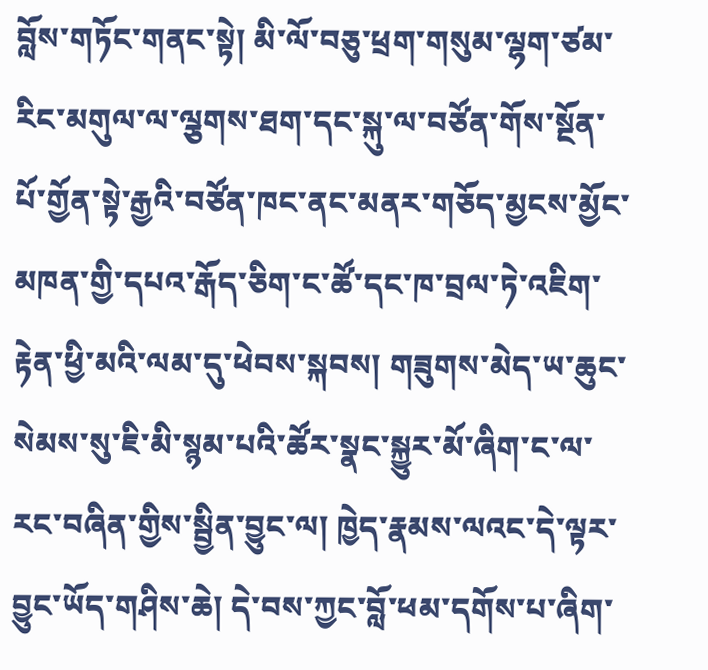བློས་གཏོང་གནང་སྟེ། མི་ལོ་བཅུ་ཕྲག་གསུམ་ལྷག་ཙམ་རིང་མགུལ་ལ་ལྕགས་ཐག་དང་སྐུ་ལ་བཙོན་གོས་སྔོན་པོ་གྱོན་སྟེ་རྒྱའི་བཙོན་ཁང་ནང་མནར་གཅོད་མྱངས་མྱོང་མཁན་གྱི་དཔའ་རྒོད་ཅིག་ང་ཚོ་དང་ཁ་བྲལ་ཏེ་འཇིག་རྟེན་ཕྱི་མའི་ལམ་དུ་ཕེབས་སྐབས། གཟུགས་མེད་ཡ་ཆུང་སེམས་སུ་ཇི་མི་སྙམ་པའི་ཚོར་སྣང་སྐྱུར་མོ་ཞིག་ང་ལ་རང་བཞིན་གྱིས་སྦྱིན་བྱུང་ལ། ཁྱེད་རྣམས་ལའང་དེ་ལྟར་བྱུང་ཡོད་གཤིས་ཆེ། དེ་བས་ཀྱང་བློ་ཕམ་དགོས་པ་ཞིག་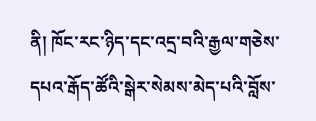ནི། ཁོང་རང་ཉིད་དང་འདྲ་བའི་རྒྱལ་གཅེས་དཔའ་རྒོད་ཚོའི་སྒེར་སེམས་མེད་པའི་བློས་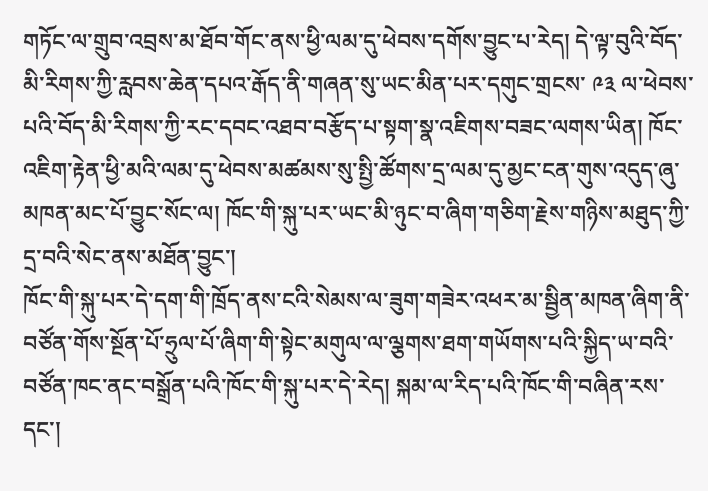གཏོང་ལ་གྲུབ་འབྲས་མ་ཐོབ་གོང་ནས་ཕྱི་ལམ་དུ་ཕེབས་དགོས་བྱུང་པ་རེད། དེ་ལྟ་བུའི་བོད་མི་རིགས་ཀྱི་རླབས་ཆེན་དཔའ་རྒོད་ནི་གཞན་སུ་ཡང་མིན་པར་དགུང་གྲངས་ ༩༣ ལ་ཕེབས་པའི་བོད་མི་རིགས་ཀྱི་རང་དབང་འཐབ་བརྩོད་པ་སྟག་སྣ་འཇིགས་བཟང་ལགས་ཡིན། ཁོང་འཇིག་རྟེན་ཕྱི་མའི་ལམ་དུ་ཕེབས་མཚམས་སུ་སྤྱི་ཚོགས་དྲ་ལམ་དུ་མྱང་ངན་གུས་འདུད་ཞུ་མཁན་མང་པོ་བྱུང་སོང་ལ། ཁོང་གི་སྐུ་པར་ཡང་མི་ཉུང་བ་ཞིག་གཅིག་རྗེས་གཉིས་མཐུད་ཀྱི་དྲ་བའི་སེང་ནས་མཐོན་བྱུང་།
ཁོང་གི་སྐུ་པར་དེ་དག་གི་ཁྲོད་ནས་ངའི་སེམས་ལ་ཟུག་གཟེར་འཕར་མ་སྦྱིན་མཁན་ཞིག་ནི་བཙོན་གོས་སྔོན་པོ་ཧྲུལ་པོ་ཞིག་གི་སྟེང་མགུལ་ལ་ལྕགས་ཐག་གཡོགས་པའི་སྐྱིད་ཡ་བའི་བཙོན་ཁང་ནང་བསྒྲོན་པའི་ཁོང་གི་སྐུ་པར་དེ་རེད། སྐམ་ལ་རིད་པའི་ཁོང་གི་བཞིན་རས་དང་།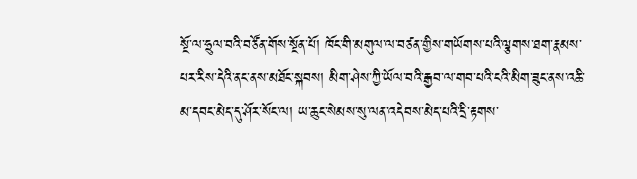སྔོ་ལ་ཧྲུལ་བའི་བཙོན་གོས་སྔོན་པོ། ཁོང་གི་མགུལ་ལ་བཙན་གྱིས་གཡོགས་པའི་ལྕགས་ཐག་རྣམས་པར་རིས་དེའི་ནང་ནས་མཐོང་སྐབས། མིག་ཤེས་ཀྱི་ཡོལ་བའི་རྒྱབ་ལ་གབ་པའི་ངའི་མིག་ཟུང་ནས་འཆི་མ་དབང་མེད་དུ་ཤོར་སོང་ལ། ཡ་ཆུང་སེམས་སུ་ལན་འདེབས་མེད་པའི་དྲི་རྟགས་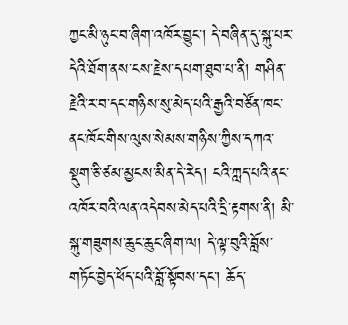ཀྱང་མི་ཉུང་བ་ཞིག་འཁོར་བྱུང་། དེ་བཞིན་དུ་སྐུ་པར་དེའི་ཐོག་ནས་ངས་རྗེས་དཔག་ཐུབ་པ་ནི། གཤིན་རྗེའི་ར་བ་དང་གཉིས་སུ་མེད་པའི་རྒྱའི་བཙོན་ཁང་ནང་ཁོང་གིས་ལུས་སེམས་གཉིས་ཀྱིས་དཀའ་སྡུག་ཅི་ཙམ་མྱངས་མིན་དེ་རེད། ངའི་ཀླད་པའི་ནང་འཁོར་བའི་ལན་འདེབས་མེད་པའི་དྲི་རྟགས་ནི། མི་སྐུ་གཟུགས་ཆུང་ཆུང་ཞིག་ལ། དེ་ལྟ་བུའི་བློས་གཏོང་བྱེད་ཕོད་པའི་བློ་སྟོབས་དང་། ཆོད་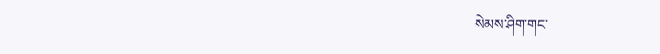སེམས་ཤིག་གང་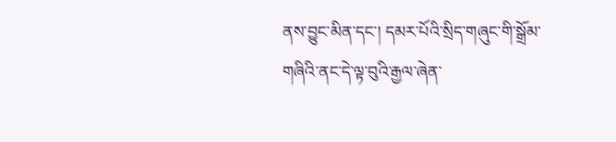ནས་བྱུང་མིན་དང་། དམར་པོའི་སྲིད་གཞུང་གི་སྒྲོམ་གཞིའི་ནང་དེ་ལྟ་བུའི་རྒྱལ་ཞེན་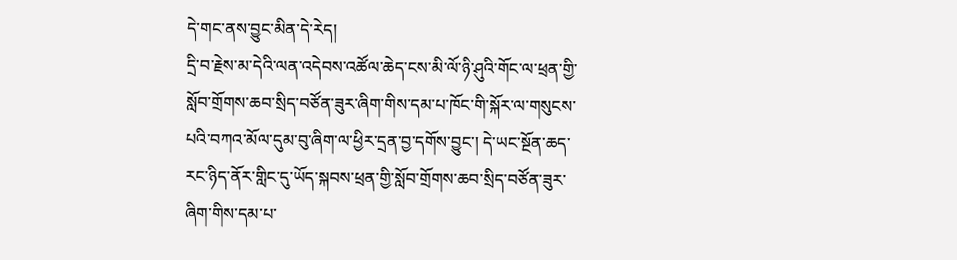དེ་གང་ནས་བྱུང་མིན་དེ་རེད།
དྲི་བ་རྗེས་མ་དེའི་ལན་འདེབས་འཚོལ་ཆེད་ངས་མི་ལོ་ཉི་ཤུའི་གོང་ལ་ཕྲན་གྱི་སློབ་གྲོགས་ཆབ་སྲིད་བཙོན་ཟུར་ཞིག་གིས་དམ་པ་ཁོང་གི་སྐོར་ལ་གསུངས་པའི་བཀའ་མོལ་དུམ་བུ་ཞིག་ལ་ཕྱིར་དྲན་བྱ་དགོས་བྱུང་། དེ་ཡང་སྔོན་ཆད་རང་ཉིད་ནོར་གླིང་དུ་ཡོད་སྐབས་ཕྲན་གྱི་སློབ་གྲོགས་ཆབ་སྲིད་བཙོན་ཟུར་ཞིག་གིས་དམ་པ་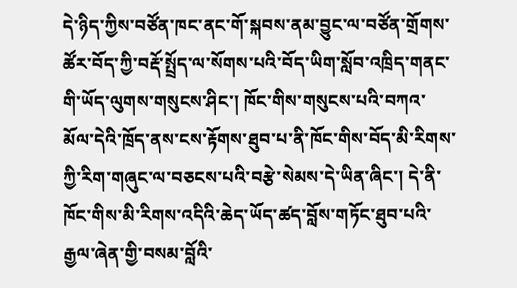དེ་ཉིད་ཀྱིས་བཙོན་ཁང་ནང་གོ་སྐབས་ནམ་བྱུང་ལ་བཙོན་གྲོགས་ཚོར་བོད་ཀྱི་བརྡོ་སྤྲོད་ལ་སོགས་པའི་བོད་ཡིག་སློབ་འཁྲིད་གནང་གི་ཡོད་ལུགས་གསུངས་ཤིང་། ཁོང་གིས་གསུངས་པའི་བཀའ་མོལ་དེའི་ཁྲོད་ནས་ངས་རྟོགས་ཐུབ་པ་ནི་ཁོང་གིས་བོད་མི་རིགས་ཀྱི་རིག་གཞུང་ལ་བཅངས་པའི་བརྩེ་སེམས་དེ་ཡིན་ཞིང་། དེ་ནི་ཁོང་གིས་མི་རིགས་འདིའི་ཆེད་ཡོད་ཚད་བློས་གཏོང་ཐུབ་པའི་རྒྱལ་ཞེན་གྱི་བསམ་བློའི་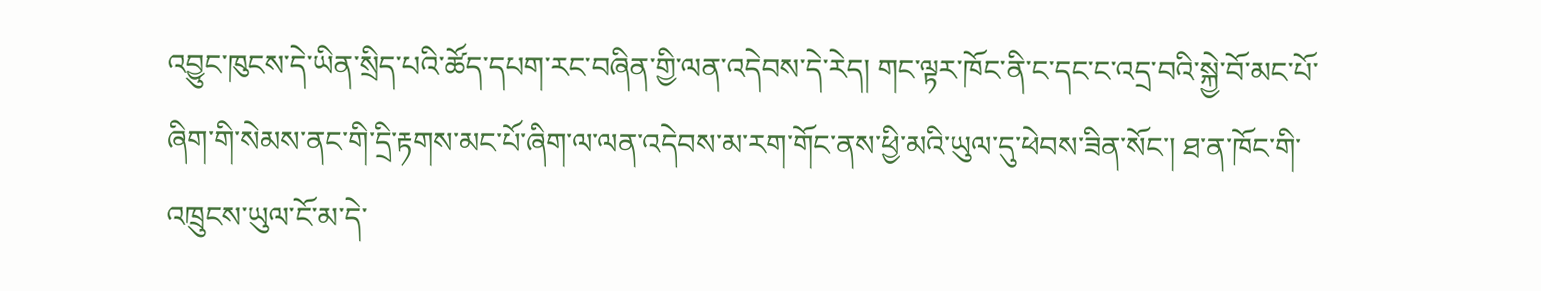འབྱུང་ཁུངས་དེ་ཡིན་སྲིད་པའི་ཚོད་དཔག་རང་བཞིན་གྱི་ལན་འདེབས་དེ་རེད། གང་ལྟར་ཁོང་ནི་ང་དང་ང་འདྲ་བའི་སྐྱེ་བོ་མང་པོ་ཞིག་གི་སེམས་ནང་གི་དྲི་རྟགས་མང་པོ་ཞིག་ལ་ལན་འདེབས་མ་རག་གོང་ནས་ཕྱི་མའི་ཡུལ་དུ་ཕེབས་ཟིན་སོང་། ཐ་ན་ཁོང་གི་འཁྲུངས་ཡུལ་ངོ་མ་དེ་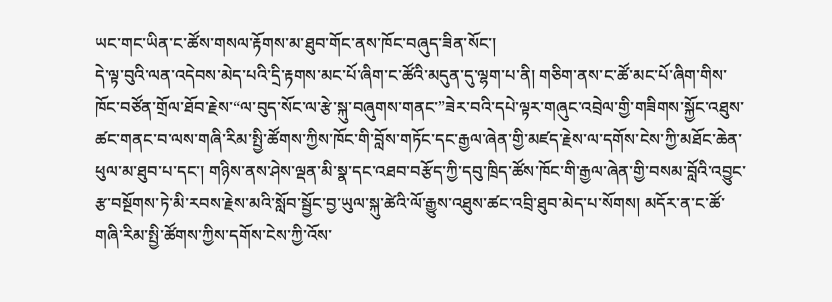ཡང་གང་ཡིན་ང་ཚོས་གསལ་རྟོགས་མ་ཐུབ་གོང་ནས་ཁོང་བཞུད་ཟིན་སོང་།
དེ་ལྟ་བུའི་ལན་འདེབས་མེད་པའི་དྲི་རྟགས་མང་པོ་ཞིག་ང་ཚོའི་མདུན་དུ་ལྷག་པ་ནི། གཅིག་ནས་ང་ཚོ་མང་པོ་ཞིག་གིས་ཁོང་བཙོན་གྲོལ་ཐོབ་རྗེས་“ལ་བུད་སོང་ལ་རྩེ་སྐུ་བཞུགས་གནང་”ཟེར་བའི་དཔེ་ལྟར་གཞུང་འབྲེལ་གྱི་གཟིགས་སྐྱོང་འཐུས་ཚང་གནང་བ་ལས་གཞི་རིམ་སྤྱི་ཚོགས་ཀྱིས་ཁོང་གི་བློས་གཏོང་དང་རྒྱལ་ཞེན་གྱི་མཛད་རྗེས་ལ་དགོས་ངེས་ཀྱི་མཐོང་ཆེན་ཕུལ་མ་ཐུབ་པ་དང་། གཉིས་ནས་ཤེས་ལྡན་མི་སྣ་དང་འཐབ་བརྩོད་ཀྱི་དབུ་ཁྲིད་ཚོས་ཁོང་གི་རྒྱལ་ཞེན་གྱི་བསམ་བློའི་འབྱུང་རྩ་བསྔོགས་ཏེ་མི་རབས་རྗེས་མའི་སློབ་སྦྱོང་བྱ་ཡུལ་སྐུ་ཚེའི་ལོ་རྒྱུས་འཐུས་ཚང་འབྲི་ཐུབ་མེད་པ་སོགས། མདོར་ན་ང་ཚོ་གཞི་རིམ་སྤྱི་ཚོགས་ཀྱིས་དགོས་ངེས་ཀྱི་འོས་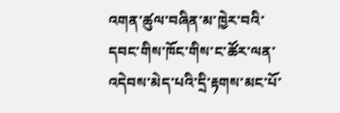འགན་ཚུལ་བཞིན་མ་ཁྱེར་བའི་དབང་གིས་ཁོང་གིས་ང་ཚོར་ལན་འདེབས་མེད་པའི་དྲི་རྟགས་མང་པོ་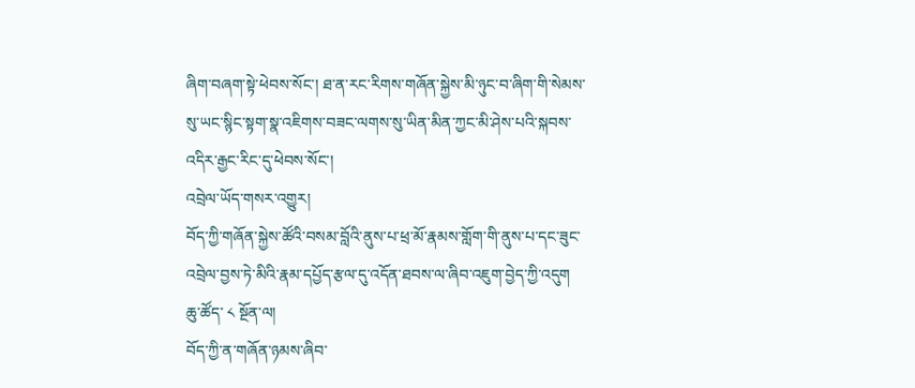ཞིག་བཞག་སྟེ་ཕེབས་སོང་། ཐ་ན་རང་རིགས་གཞོན་སྐྱེས་མི་ཉུང་བ་ཞིག་གི་སེམས་སུ་ཡང་སྙིང་སྟག་སྣ་འཇིགས་བཟང་ལགས་སུ་ཡིན་མིན་ཀྱང་མི་ཤེས་པའི་སྐབས་འདིར་རྒྱང་རིང་དུ་ཕེབས་སོང་།
འབྲེལ་ཡོད་གསར་འགྱུར།
བོད་ཀྱི་གཞོན་སྐྱེས་ཚོའི་བསམ་བློའི་ནུས་པ་ཕྲ་མོ་རྣམས་གློག་གི་ནུས་པ་དང་ཟུང་འབྲེལ་བྱས་ཏེ་མིའི་རྣམ་དཔྱོད་རྩལ་དུ་འདོན་ཐབས་ལ་ཞིབ་འཇུག་བྱེད་ཀྱི་འདུག
ཆུ་ཚོད་ ༨ སྔོན་ལ།
བོད་ཀྱི་ན་གཞོན་ཉམས་ཞིབ་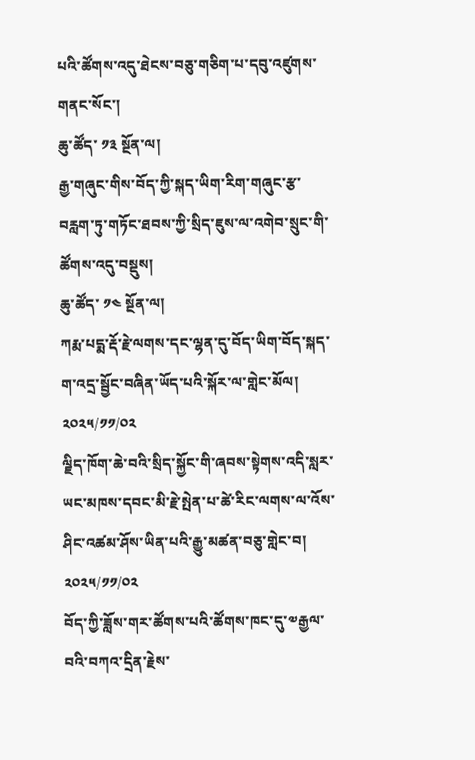པའི་ཚོགས་འདུ་ཐེངས་བཅུ་གཅིག་པ་དབུ་འཛུགས་གནང་སོང་།
ཆུ་ཚོད་ ༡༣ སྔོན་ལ།
རྒྱ་གཞུང་གིས་བོད་ཀྱི་སྐད་ཡིག་རིག་གཞུང་རྩ་བརླག་ཏུ་གཏོང་ཐབས་ཀྱི་སྲིད་ཇུས་ལ་འགེབ་སྲུང་གི་ཚོགས་འདུ་བསྡུས།
ཆུ་ཚོད་ ༡༤ སྔོན་ལ།
ཀརྨ་པདྨ་རྡོ་རྗེ་ལགས་དང་ལྷན་དུ་བོད་ཡིག་བོད་སྐད་ག་འདྲ་སྦྱོང་བཞིན་ཡོད་པའི་སྐོར་ལ་གླེང་མོལ།
༢༠༢༥/༡༡/༠༢
ལྗིད་ཁོག་ཆེ་བའི་སྲིད་སྐྱོང་གི་ཞབས་སྟེགས་འདི་སླར་ཡང་མཁས་དབང་མི་རྗེ་སྤེན་པ་ཚེ་རིང་ལགས་ལ་འོས་ཤིང་འཚམ་ཤོས་ཡིན་པའི་རྒྱུ་མཚན་བཅུ་གླེང་བ།
༢༠༢༥/༡༡/༠༢
བོད་ཀྱི་ཟློས་གར་ཚོགས་པའི་ཚོགས་ཁང་དུ་༧རྒྱལ་བའི་བཀའ་དྲིན་རྗེས་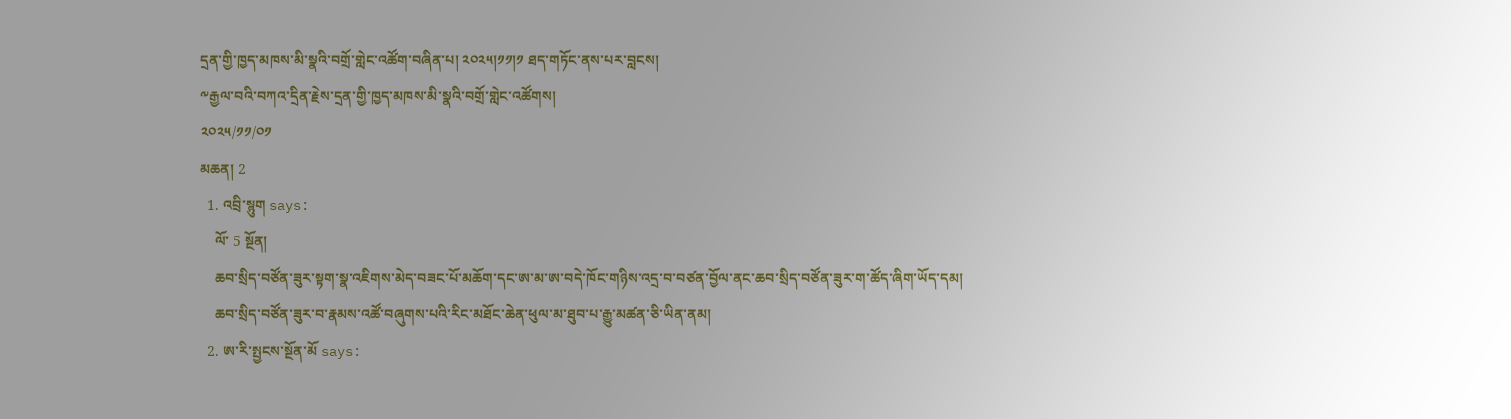དྲན་གྱི་ཁྱད་མཁས་མི་སྣའི་བགྲོ་གླེང་འཚོག་བཞིན་པ། ༢༠༢༥།༡༡།༡ ཐད་གཏོང་ནས་པར་བླངས།
༸རྒྱལ་བའི་བཀའ་དྲིན་རྗེས་དྲན་གྱི་ཁྱད་མཁས་མི་སྣའི་བགྲོ་གླེང་འཚོགས།
༢༠༢༥/༡༡/༠༡
མཆན། 2
  1. འབྲི་སྙུག says:
    ལོ་ 5 སྔོན།
    ཆབ་སྲིད་བཙོན་ཟུར་སྟག་སྣ་འཇིགས་མེད་བཟང་པོ་མཆོག་དང་ཨ་མ་ཨ་བདེ་ཁོང་གཉིས་འདྲ་བ་བཙན་བྱོལ་ནང་ཆབ་སྲིད་བཙོན་ཟུར་ག་ཚོད་ཞིག་ཡོད་དམ།
    ཆབ་སྲིད་བཙོན་ཟུར་བ་རྣམས་འཚོ་བཞུགས་པའི་རིང་མཐོང་ཆེན་ཕུལ་མ་ཐུབ་པ་རྒྱུ་མཚན་ཅི་ཡིན་ནམ།
  2. ཨ་རི་སྤྱངས་སྔོན་མོ says: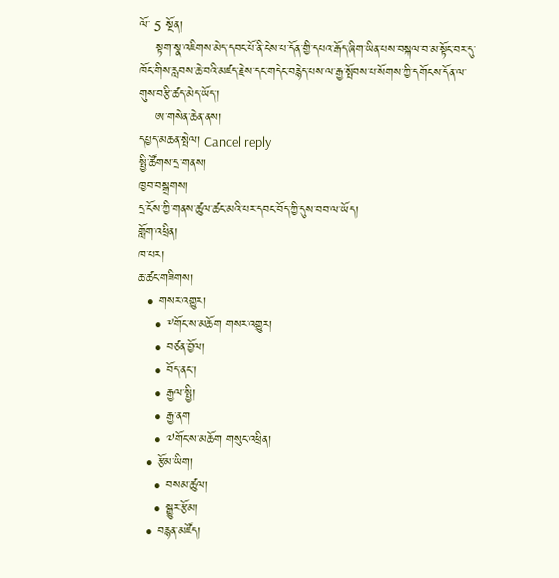ལོ་ 5 སྔོན།
    སྟག་སྣ་འཇིགས་མེད་དབང་པོ་ནི་ངེས་པ་དོན་གྱི་དཔའ་རྒོད་ཞིག་ཡིན་པས་བསྐལ་བ་མ་སྟོང་བར་དུ་ཁོང་གིས་རླབས་ཆེ་བའི་མཛད་རྗེས་དང་གདེང་བརྙེད་པས་ལ་རྒྱ་སྤོབས་པ་སོགས་ཀྱི་དགོངས་དོན་ལ་གུས་བརྩི་ཚད་མེད་ཡོད་།
    ཨ་གསེན་ཆེན་ནས།
དཔྱད་མཆན་སྤེལ། Cancel reply
སྤྱི་ཚོགས་དྲ་གནས།
ཁྱབ་བསྒྲགས།
དྲ་ངོས་ཀྱི་གནས་ཚུལ་ཚང་མའི་པར་དབང་བོད་ཀྱི་དུས་བབ་ལ་ཡོད།
གློག་འཕྲིན།
ཁ་པར།
ཆ་ཚང་གཟིགས།
  • གསར་འགྱུར།
    • ༸གོང་ས་མཆོག གསར་འགྱུར།
    • བཙན་བྱོལ།
    • བོད་ནང་།
    • རྒྱལ་སྤྱི།
    • རྒྱ་ནག
    • ༧གོང་ས་མཆོག གསུང་འཕྲིན།
  • རྩོམ་ཡིག།
    • བསམ་ཚུལ།
    • སྒྱུར་རྩོམ།
  • བརྙན་མཛོད།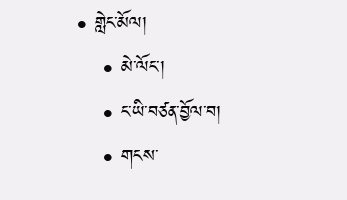• གླེང་མོལ།
    • མེ་ལོང་།
    • ང་ཡི་བཙན་བྱོལ་བ།
    • གངས་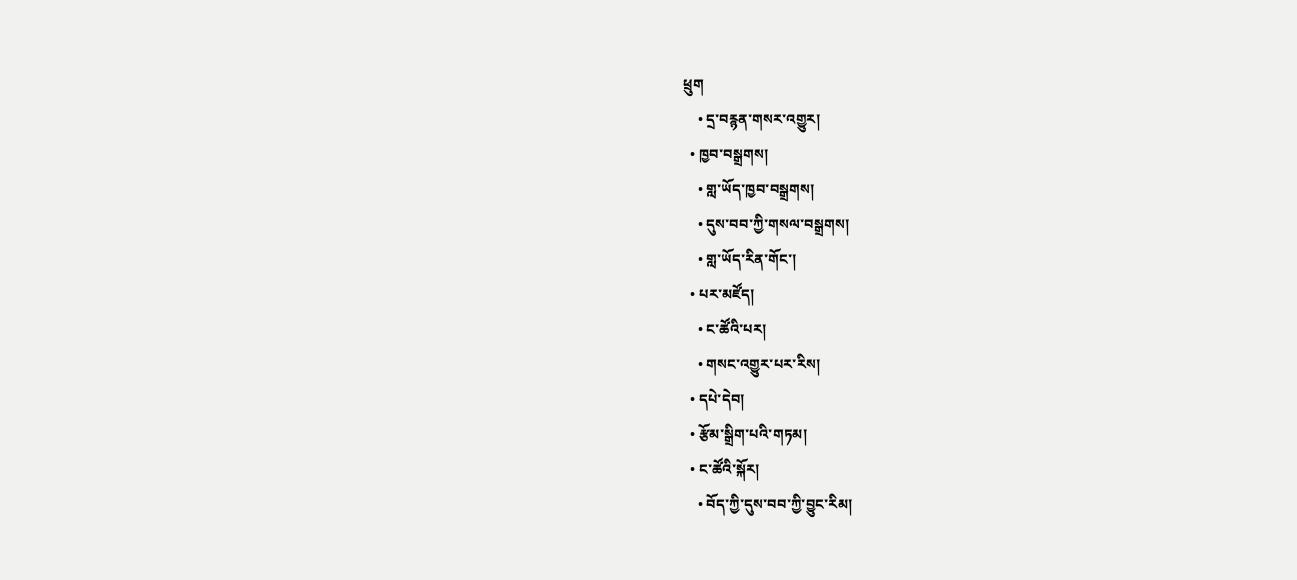ཕྲུག
    • དྲ་བརྙན་གསར་འགྱུར།
  • ཁྱབ་བསྒྲགས།
    • གླ་ཡོད་ཁྱབ་བསྒྲགས།
    • དུས་བབ་ཀྱི་གསལ་བསྒྲགས།
    • གླ་ཡོད་རིན་གོང་།
  • པར་མཛོད།
    • ང་ཚོའི་པར།
    • གསང་འགྱུར་པར་རིས།
  • དཔེ་དེབ།
  • རྩོམ་སྒྲིག་པའི་གཏམ།
  • ང་ཚོའི་སྐོར།
    • བོད་ཀྱི་དུས་བབ་ཀྱི་བྱུང་རིམ།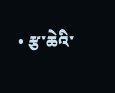• རྩ་ཆེའི་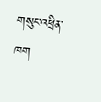གསུང་འཕྲིན་ཁག